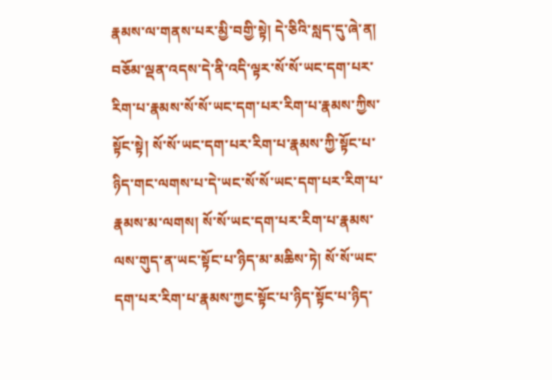རྣམས་ལ་གནས་པར་མྱི་བགྱི་སྟེ། དེ་ཅིའི་སླད་དུ་ཞེ་ན། བཅོམ་ལྡན་འདས་དེ་ནི་འདི་ལྟར་སོ་སོ་ཡང་དག་པར་རིག་པ་རྣམས་སོ་སོ་ཡང་དག་པར་རིག་པ་རྣམས་ཀྱིས་སྟོང་སྟེ། སོ་སོ་ཡང་དག་པར་རིག་པ་རྣམས་ཀྱི་སྟོང་པ་ཉིད་གང་ལགས་པ་དེ་ཡང་སོ་སོ་ཡང་དག་པར་རིག་པ་རྣམས་མ་ལགས། སོ་སོ་ཡང་དག་པར་རིག་པ་རྣམས་ལས་གུད་ན་ཡང་སྟོང་པ་ཉིད་མ་མཆིས་ཏེ། སོ་སོ་ཡང་དག་པར་རིག་པ་རྣམས་ཀྱང་སྟོང་པ་ཉིད་སྟོང་པ་ཉིད་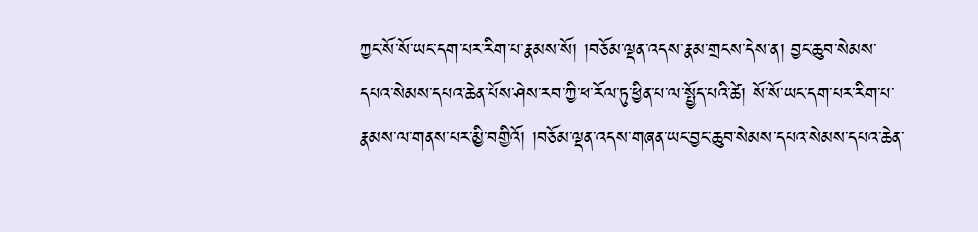ཀྱང་སོ་སོ་ཡང་དག་པར་རིག་པ་རྣམས་སོ། །བཅོམ་ལྡན་འདས་རྣམ་གྲངས་དེས་ན། བྱང་ཆུབ་སེམས་དཔའ་སེམས་དཔའ་ཆེན་པོས་ཤེས་རབ་ཀྱི་ཕ་རོལ་ཏུ་ཕྱིན་པ་ལ་སྤྱོད་པའི་ཚེ། སོ་སོ་ཡང་དག་པར་རིག་པ་རྣམས་ལ་གནས་པར་མྱི་བགྱིའོ། །བཅོམ་ལྡན་འདས་གཞན་ཡང་བྱང་ཆུབ་སེམས་དཔའ་སེམས་དཔའ་ཆེན་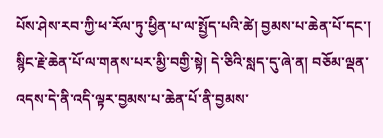པོས་ཤེས་རབ་ཀྱི་ཕ་རོལ་ཏུ་ཕྱིན་པ་ལ་སྤྱོད་པའི་ཚེ། བྱམས་པ་ཆེན་པོ་དང་། སྙིང་རྗེ་ཆེན་པོ་ལ་གནས་པར་མྱི་བགྱི་སྟེ། དེ་ཅིའི་སླད་དུ་ཞེ་ན། བཅོམ་ལྡན་འདས་དེ་ནི་འདི་ལྟར་བྱམས་པ་ཆེན་པོ་ནི་བྱམས་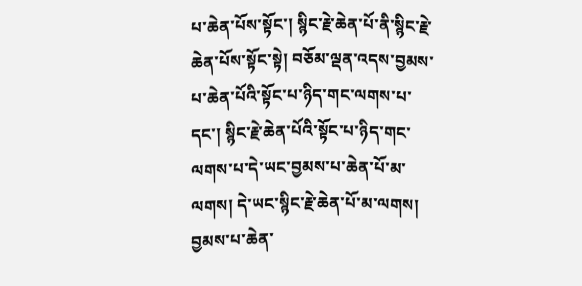པ་ཆེན་པོས་སྟོང་། སྙིང་རྗེ་ཆེན་པོ་ནི་སྙིང་རྗེ་ཆེན་པོས་སྟོང་སྟེ། བཅོམ་ལྡན་འདས་བྱམས་པ་ཆེན་པོའི་སྟོང་པ་ཉིད་གང་ལགས་པ་དང་། སྙིང་རྗེ་ཆེན་པོའི་སྟོང་པ་ཉིད་གང་ལགས་པ་དེ་ཡང་བྱམས་པ་ཆེན་པོ་མ་ལགས། དེ་ཡང་སྙིང་རྗེ་ཆེན་པོ་མ་ལགས། བྱམས་པ་ཆེན་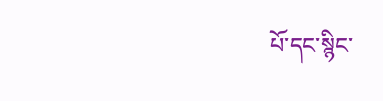པོ་དང་སྙིང་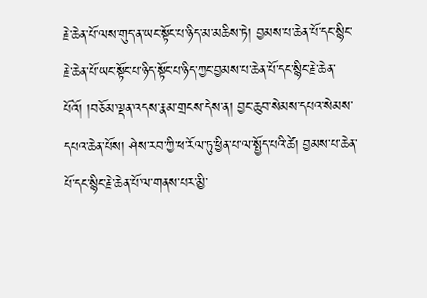རྗེ་ཆེན་པོ་ལས་གུད་ན་ཡང་སྟོང་པ་ཉིད་མ་མཆིས་ཏེ། བྱམས་པ་ཆེན་པོ་དང་སྙིང་རྗེ་ཆེན་པོ་ཡང་སྟོང་པ་ཉིད་སྟོང་པ་ཉིད་ཀྱང་བྱམས་པ་ཆེན་པོ་དང་སྙིང་རྗེ་ཆེན་པོའོ། །བཅོམ་ལྡན་འདས་རྣམ་གྲངས་དེས་ན། བྱང་ཆུབ་སེམས་དཔའ་སེམས་དཔའ་ཆེན་པོས། ཤེས་རབ་ཀྱི་ཕ་རོལ་ཏུ་ཕྱིན་པ་ལ་སྤྱོད་པའི་ཚེ། བྱམས་པ་ཆེན་པོ་དང་སྙིང་རྗེ་ཆེན་པོ་ལ་གནས་པར་མྱི་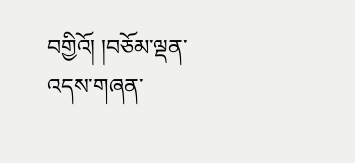བགྱིའོ། །བཅོམ་ལྡན་འདས་གཞན་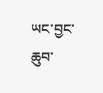ཡང་བྱང་ཆུབ་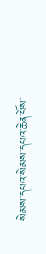སེམས་དཔའ་སེམས་དཔའ་ཆེན་པོས་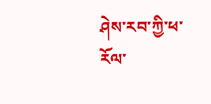ཤེས་རབ་ཀྱི་ཕ་རོལ་